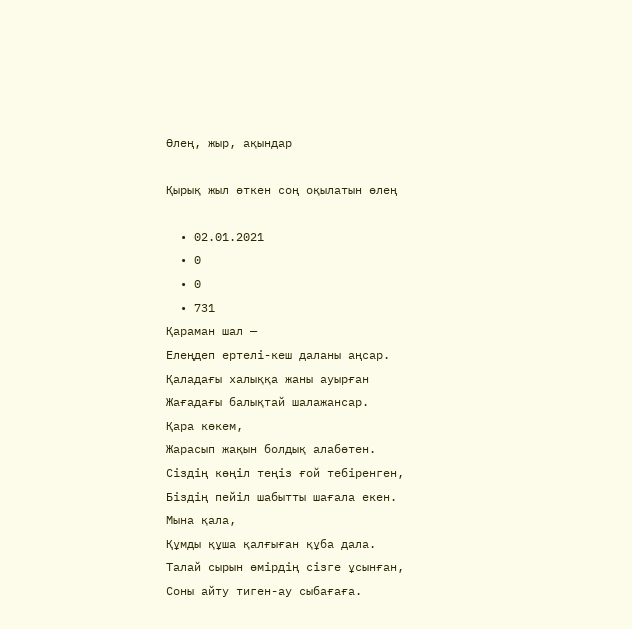Өлең, жыр, ақындар

Қырық жыл өткен соң оқылатын өлең

  • 02.01.2021
  • 0
  • 0
  • 731
Қараман шал —
Елеңдеп ертелі-кеш даланы аңсар.
Қаладағы халыққа жаны ауырған
Жағадағы балықтай шалажансар.
Қара көкем,
Жарасып жақын болдық алабөтен.
Сіздің көңіл теңіз ғой тебіренген,
Біздің пейіл шабытты шағала екен.
Мына қала,
Құмды құша қалғыған құба дала.
Талай сырын өмірдің сізге ұсынған,
Соны айту тиген-ау сыбағаға.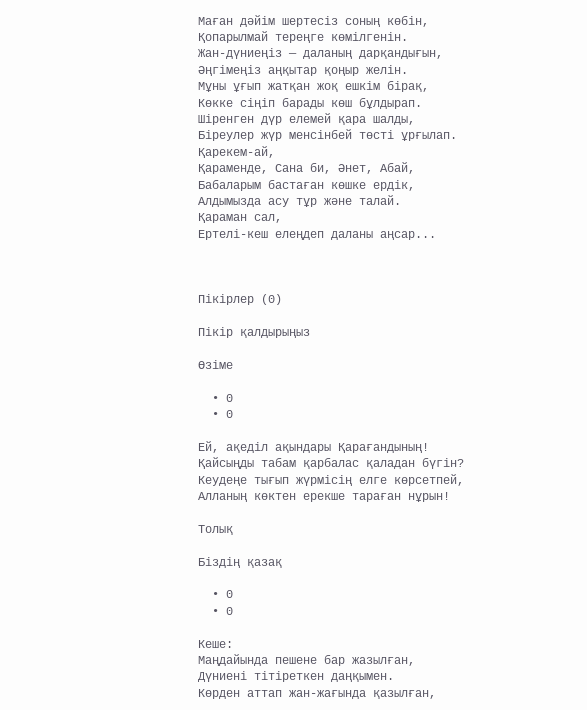Маған дәйім шертесіз соның көбін,
Қопарылмай тереңге көмілгенін.
Жан-дүниеңіз — даланың дарқандығын,
Әңгімеңіз аңқытар қоңыр желін.
Мұны ұғып жатқан жоқ ешкім бірақ,
Көкке сіңіп барады көш бұлдырап.
Шіренген дүр елемей қара шалды,
Біреулер жүр менсінбей төсті ұрғылап.
Қарекем-ай,
Қараменде, Сана би, Әнет, Абай,
Бабаларым бастаған көшке ердік,
Алдымызда асу тұр және талай.
Қараман сал,
Ертелі-кеш елеңдеп даланы аңсар...



Пікірлер (0)

Пікір қалдырыңыз

Өзіме

  • 0
  • 0

Ей, ақеділ ақындары Қарағандының!
Қайсыңды табам қарбалас қаладан бүгін?
Кеудеңе тығып жүрмісің елге көрсетпей,
Алланың көктен ерекше тараған нұрын!

Толық

Біздің қазақ

  • 0
  • 0

Кеше:
Маңдайында пешене бар жазылған,
Дүниені тітіреткен даңқымен.
Көрден аттап жан-жағында қазылған,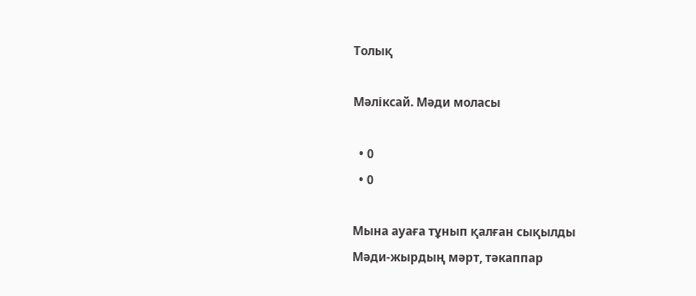Толық

Мәліксай. Мәди моласы

  • 0
  • 0

Мына ауаға тұнып қалған сықылды
Мәди-жырдың мәрт, тәкаппар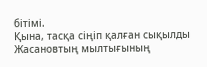бітімі.
Қына, тасқа сіңіп қалған сықылды
Жасановтың мылтығының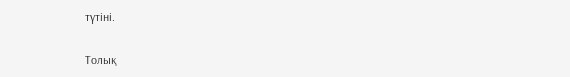түтіні.

Толық